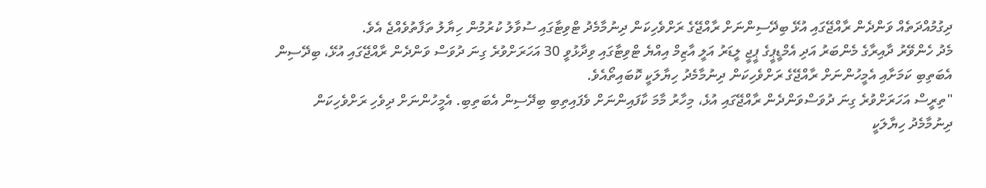ދިގުމުއްދަތެއް ވަންދެން ރާއްޖޭގައި އުޅޭ ބިދޭސިންނަށް ރާއްޖޭގެ ރަށްވެހިކަން ދިނުމާމެދު ޓްވިޓާގައި ސުވާލު ކުރުމުން ހިޔާލު ތަފާތުވެއްޖެ އެވެ.
މެދު ހެންވޭރު ދާއިރާގެ މެންބަރު އަދި އެމްޑީޕީގެ ޕީޖީ ލީޑަރު އަލީ އާޒިމް އިއްޔެ ޓްވިޓާގައި ވިދާޅުވީ 30 އަހަރަށްވުރެ ގިނަ ދުވަސް ވަންދެން ރާއްޖޭގައި އުޅޭ، ބިދޭސިން އެބަތިބި ކަމަށާއި އެމީހުންނަށް ރާއްޖޭގެ ރަށްވެހިކަން ދިނުމާމެދު ހިޔާލަކީ ކޮބައިތޯއެވެ.
"ތިރީސް އަހަރަށްވުރެ ގިނަ ދުވަސްވަންދެން ރާއްޖޭގައި އުޅެ، މިހާރު މާމަ ކާފައިންނަށް ވެފައިތިބި ބިދޭސިން އެބަތިބި. އެމީހުންނަށް ދިވެހި ރަށްވެހިކަން ދިނުމާމެދު ހިޔާލަކީ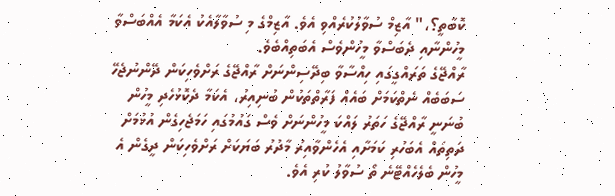ކޮބާތީ؟،" އާޒިމް ސުވާލުކުރެއްވި އެވެ. އާޒިމްގެ މި ސުވާލާއެކު އެކަމާ އެއްބަސްވާ މީހުންނާއި ދެބަސްވާ މީހުންވެސް އެބަތިއްބެވެ.
ރާއްޖޭގެ ތަރައްގީގައި ހިއްސާވާ ބިދޭސިންނަށް ރާއްޖޭގެ ރަށްވެހިކަން ދޭންނުޖެހޭ ސަބަބެއް ނެތްކަމަށް ބައެއް ފަރާތްތަކުން ބުނިއިރު، އެކަމާ ދެކޮޅުހެދި މީހުން ބުނަނީ ރާއްޖޭގެ ހަތަރު ލައްކަ މީހުންނަށް ވެސް ގައުމުގައި ހަމަޖެހިގެން އުޅުމަށް ދަތިތައް އެބަހުރި ކަމަށާއި އެހެންވާއިރު މާދުރު ބަޔަކަށް ރަށްވެހިކަން ދީގެން އެ މީހުން ބެލެހެއްޓޭނެ ތޯ ސުވާލު ކުރި އެވެ.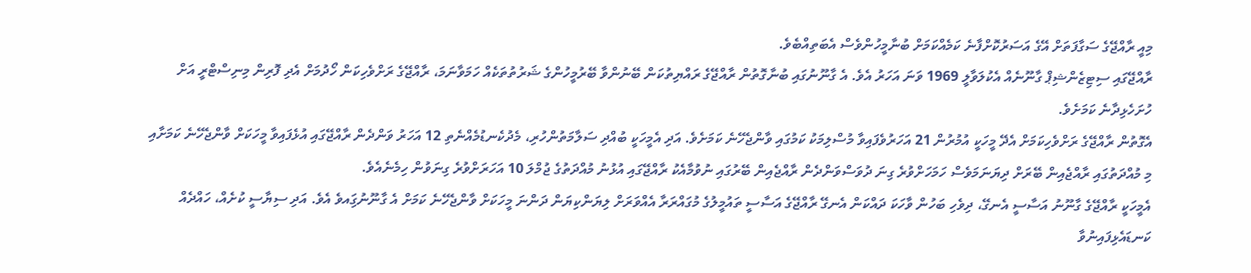މިއީ ރާއްޖޭގެ ސަގާފަތަށް އޭގެ އަސަރުކޮށްފާނެ ކަމެއްކަމަށް ބުނާމީހުންވެސް އެބަތިއްބެވެ.
ރާއްޖޭގައި ސިޓިޒެންޝިޕް ގާނޫނެއް އެކުލަވާލީ 1969 ވަނަ އަހަރު އެވެ. އެ ގާނޫނުގައި ބުނާގޮތުން ރާއްޖޭގެ ރައްޔިތުކަން ބޭނުންވާ ބޭރުމީހުންގެ ޝަރުތުތަކެއް ހަމަވާނަމަ، ރާއްޖޭގެ ރަށްވެހިކަން ހޯދުމަށް އެދި ފޮރިން މިނިސްޓްރީ އަށް ހުށަހެޅިދާނެ ކަމަށެވެ.
އެގޮތުން ރާއްޖޭގެ ރަށްވެހިކަމަށް އެދޭ މީހަކީ އުމުރުން 21 އަހަރުވެފައިވާ މުސްލިމަކު ކަމުގައި ވާންޖެހޭނެ ކަމަށެވެ. އަދި އެމީހަކީ ބުއްދި ސަލާމަތުންހުރި، މެދުކެނޑުމެއްނެތި 12 އަހަރު ވަންދެން ރާއްޖޭގައި އުޅެފައިވާ މީހަކަށް ވާންޖެހޭނެ ކަމަށާއި މި މުއްދަތުގައި ރާއްޖެއިން ބޭރަށް ދިޔަނަމަވެސް ހަމަހަށްވުރެ ގިނަ ދުވަސްވަންދެން ރާއްޖެއިން ބޭރުގައި ނުވުމާއެކު ރާއްޖޭގައި އުޅުނު މުއްދަތުގެ ޖުމްލަ 10 އަހަރަށްވުރެ ގިނަވުން ހިމެނެއެވެ.
އެމީހަކީ ރާއްޖޭގެ ގާނޫނު އަސާސީ އެނގޭ، ދިވެހި ބަހުން ވާހަކަ ދައްކަން އެނގޭ ރާއްޖޭގެ އަސާސީ ތައުމީލުގެ މުގައްރަރާ އެއްވަރަށް ލިޔަންކިޔަން ދަންނަ މީހަކަށް ވާންޖެހޭނެ ކަމަށް އެ ގާނޫނުގަިއވެ އެވެ. އަދި ސިޔާސީ ކުށެއް، ހައްދެއް ކަނޑައެޅިފައިނުވާ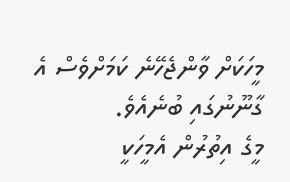މީހަކަށް ވާންޖެހޭނެ ކަމަށްވެސް އެ ގާނޫނުގައި ބުނެއެވެ.
މީގެ އިތުރުން އެމީހަކީ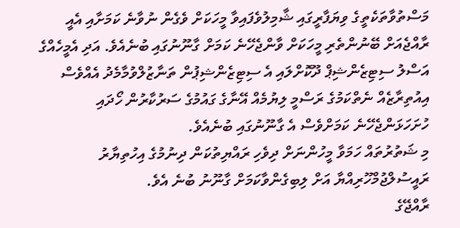މަސްތުވާތަކެތީގެ ވިޔަފާރީގައި ޝާމިލުވެފައިވާ މީހަކަށް ވެގެން ނުވާނެ ކަމަށާއި އެއީ ރާއްޖެއަށް ބޭނުންތެރި މީހަކަށް ވާންޖެހޭނެ ކަމަށް ގާނޫނުގައި ބުނެއެވެ. އަދި އެމީހެއްގެ އަސްލު ސިޓިޒެންޝިޕް ދޫކޮށްލައި އެ ސިޓިޒެންޝިޕުން ތަނާޒުލްވުމާމެދު އެއްވެސް އިއުތިރާޒެއް ނެތްކަމުގެ ރަސްމީ ލިޔުމެއް އޭނާގެ ގައުމުގެ ސަރުކާރުން ހޯދައި ހުށަހަޅަންޖެހޭނެ ކަމަށްވެސް އެ ގާނޫނުގައި ބުނެއެވެ.
މި ޝަތުރުތައް ހަމަވާ މީހުންނަށް ދިވެހި ރައްޔިތުކަން ދިނުމުގެ އިހުތިޔާރު ރައީސުލްޖުމްހޫރިއްޔާ އަށް ލިބިގެންވާކަމަށް ގާނޫނު ބުނެ އެވެ.
ރާއްޖޭގެ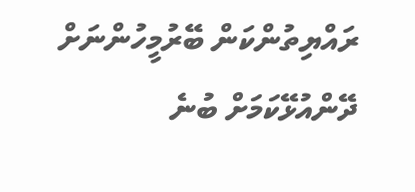ރައްޔިތުންކަން ބޭރުމީހުންނަށް ދޭންއުޅޭކަމަށް ބުނެ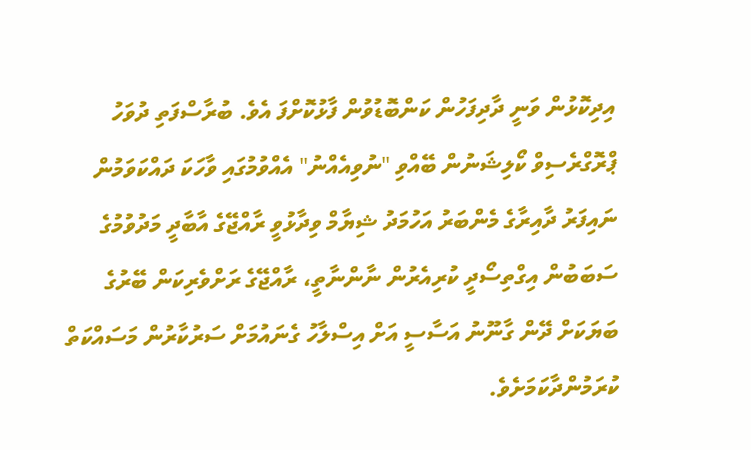އިދިކޮޅުން ވަނީ ދާދިފަހުން ކަންބޮޑުވުން ފާޅުކޮށްފަ އެވެ. ބުރާސްފަތި ދުވަހު ޕްރޮގްރެސިވް ކޯލިޝަނުން ބޭއްވި "ނުވިއެއްނު" އެއްވުމުގައި ވާހަކަ ދައްކަވަމުން ނައިފަރު ދާއިރާގެ މެންބަރު އަހުމަދު ޝިޔާމް ވިދާޅުވީ ރާއްޖޭގެ އާބާދީ މަދުވުމުގެ ސަބަބުން އިގްތިސޯދީ ކުރިއެރުން ނާންނާތީ، ރާއްޖޭގެ ރަށްވެރިކަން ބޭރުގެ ބަޔަކަށް ދޭން ގާނޫނު އަސާސީ އަށް އިސްލާހު ގެނައުމަށް ސަރުކާރުން މަސައްކަތް ކުރަމުންދާކަމަށެވެ.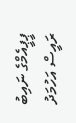ޕީޕީއެމްގެ ނައިބު ރައީސް އަހުމަދު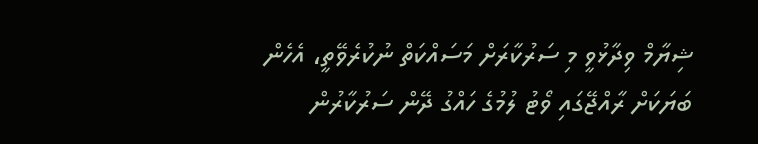ޝިޔާމް ވިދާޅުވީ މި ސަރުކާރަށް މަސައްކަތް ނުކުރެވޭތީ، އެހެން ބަޔަކަށް ރާއްޖޭގައި ވޯޓު ލުމުގެ ހައްގު ދޭން ސަރުކާރުން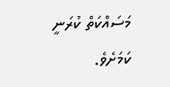މަސައްކަތް ކުރަނީ ކަމަށެވެ.